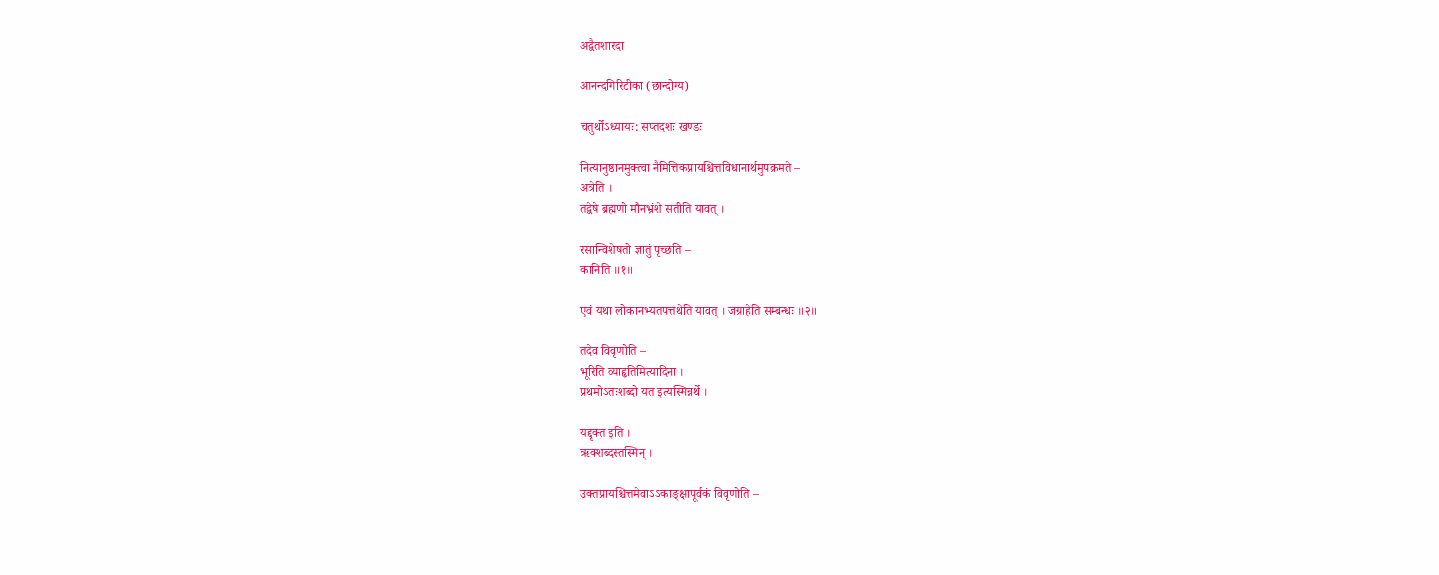अद्वैतशारदा

आनन्दगिरिटीका (छान्दोग्य)

चतुर्थोऽध्यायः: सप्तदशः खण्डः

नित्यानुष्ठानमुक्त्वा नैमित्तिकप्रायश्चित्तविधानार्थमुपक्रमते –
अत्रेति ।
तद्वेषे ब्रह्मणो मौनभ्रंशे सतीति यावत् ।

रसान्विशेषतो ज्ञातुं पृच्छति –
कानिति ॥१॥

एवं यथा लोकानभ्यतपत्तथेति यावत् । जग्राहेति सम्बन्धः ॥२॥

तदेव विवृणोति –
भूरिति व्याहृतिमित्यादिना ।
प्रथमोऽतःशब्दो यत इत्यस्मिन्नर्थे ।

यद्दृक्त इति ।
ऋक्शब्दस्तस्मिन् ।

उक्तप्रायश्चित्तमेवाऽऽकाङ्क्षापूर्वकं विवृणोति –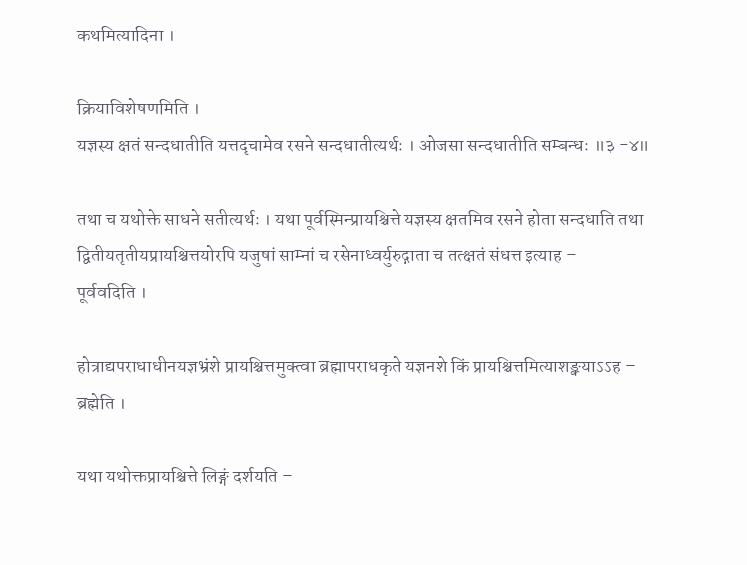कथमित्यादिना ।

क्रियाविशेषणमिति ।
यज्ञस्य क्षतं सन्दधातीति यत्तदृचामेव रसने सन्दधातीत्यर्थः । ओजसा सन्दधातीति सम्बन्धः ॥३ -४॥

तथा च यथोक्ते साधने सतीत्यर्थः । यथा पूर्वस्मिन्प्रायश्चित्ते यज्ञस्य क्षतमिव रसने होता सन्दधाति तथा द्वितीयतृतीयप्रायश्चित्तयोरपि यजुषां साम्नां च रसेनाध्वर्युरुद्गाता च तत्क्षतं संधत्त इत्याह –
पूर्ववदिति ।

होत्राद्यपराधाधीनयज्ञभ्रंशे प्रायश्चित्तमुक्त्वा ब्रह्मापराधकृते यज्ञनशे किं प्रायश्चित्तमित्याशङ्क्याऽऽह –
ब्रह्मेति ।

यथा यथोक्तप्रायश्चित्ते लिङ्गं दर्शयति –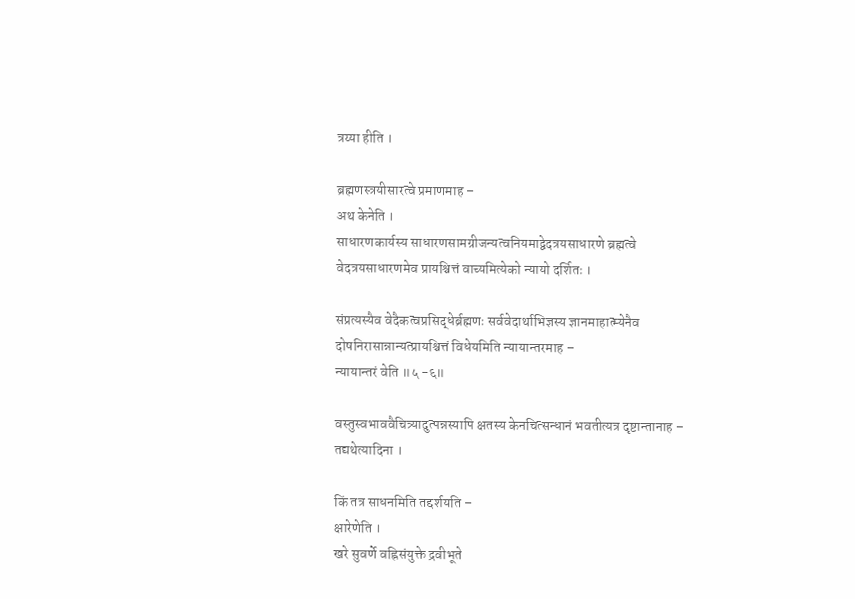त्रय्या हीति ।

ब्रह्मणस्त्रयीसारत्वे प्रमाणमाह –
अथ केनेति ।
साधारणकार्यस्य साधारणसामग्रीजन्यत्वनियमाद्वेदत्रयसाधारणे ब्रह्मत्वे वेदत्रयसाधारणमेव प्रायश्चित्तं वाच्यमित्येको न्यायो दर्शितः ।

संप्रत्यस्यैव वेदैकत्वप्रसिद्धेर्ब्रह्मणः सर्ववेदार्थाभिज्ञस्य ज्ञानमाहात्म्येनैव दोषनिरासान्नान्यत्प्रायश्चित्तं विधेयमिति न्यायान्तरमाह –
न्यायान्तरं वेति ॥५ -६॥

वस्तुस्वभाववैचित्र्यादुत्पन्नस्यापि क्षतस्य केनचित्सन्धानं भवतीत्यत्र दृष्टान्तानाह –
तद्यथेत्यादिना ।

किं तत्र साधनमिति तद्दर्शयति –
क्षारेणेति ।
खरे सुवर्णे वह्निसंयुक्ते द्रवीभूते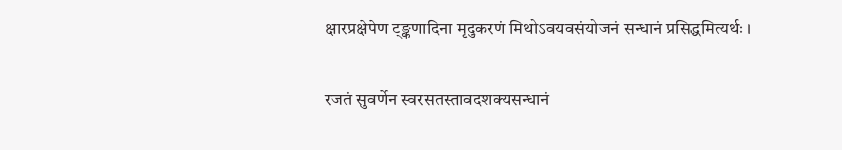क्षारप्रक्षेपेण ट्ङ्कणादिना मृदुकरणं मिथोऽवयवसंयोजनं सन्धानं प्रसिद्धमित्यर्थः ।

रजतं सुवर्णेन स्वरसतस्तावदशक्यसन्धानं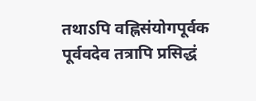तथाऽपि वह्निसंयोगपूर्वक पूर्ववदेव तत्रापि प्रसिद्धं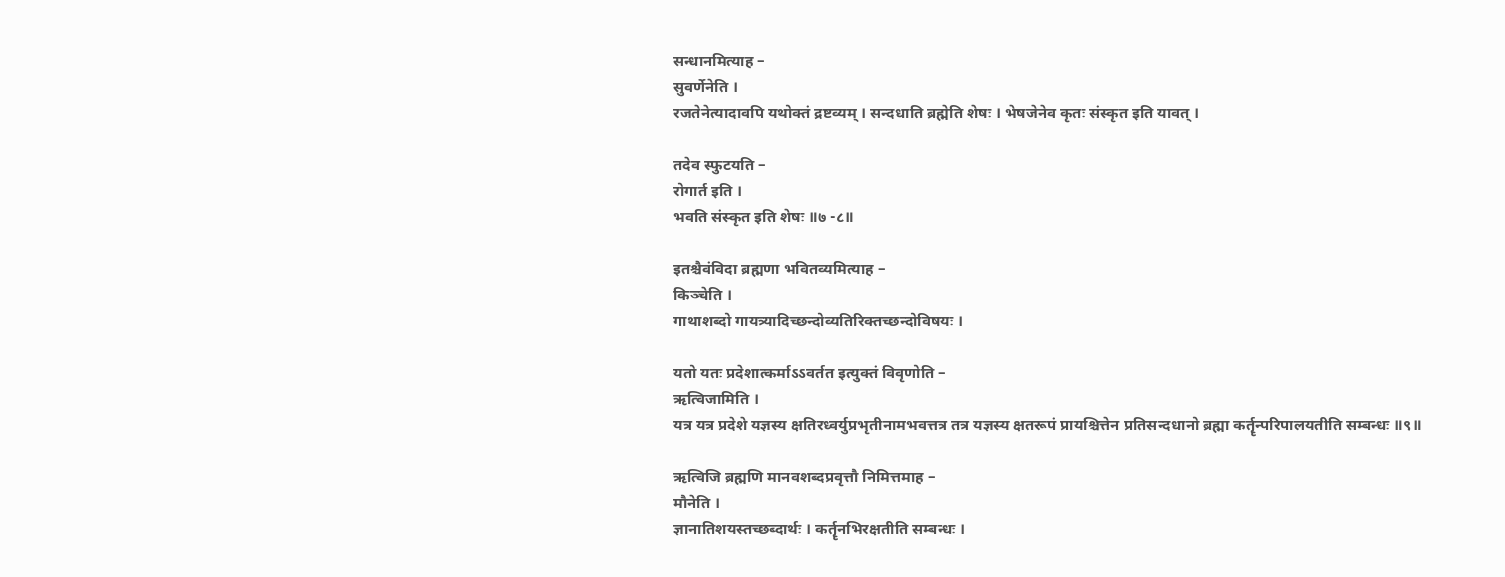सन्धानमित्याह –
सुवर्णेनेति ।
रजतेनेत्यादावपि यथोक्तं द्रष्टव्यम् । सन्दधाति ब्रह्मेति शेषः । भेषजेनेव कृतः संस्कृत इति यावत् ।

तदेव स्फुटयति –
रोगार्त इति ।
भवति संस्कृत इति शेषः ॥७ -८॥

इतश्चैवंविदा ब्रह्मणा भवितव्यमित्याह –
किञ्चेति ।
गाथाशब्दो गायत्र्यादिच्छन्दोव्यतिरिक्तच्छन्दोविषयः ।

यतो यतः प्रदेशात्कर्माऽऽवर्तत इत्युक्तं विवृणोति –
ऋत्विजामिति ।
यत्र यत्र प्रदेशे यज्ञस्य क्षतिरध्वर्युप्रभृतीनामभवत्तत्र तत्र यज्ञस्य क्षतरूपं प्रायश्चित्तेन प्रतिसन्दधानो ब्रह्मा कर्तॄन्परिपालयतीति सम्बन्धः ॥९॥

ऋत्विजि ब्रह्मणि मानवशब्दप्रवृत्तौ निमित्तमाह –
मौनेति ।
ज्ञानातिशयस्तच्छब्दार्थः । कर्तॄनभिरक्षतीति सम्बन्धः ।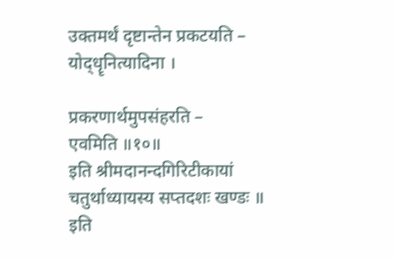उक्तमर्थं दृष्टान्तेन प्रकटयति –
योद्धॄनित्यादिना ।

प्रकरणार्थमुपसंहरति –
एवमिति ॥१०॥
इति श्रीमदानन्दगिरिटीकायां चतुर्थाध्यायस्य सप्तदशः खण्डः ॥
इति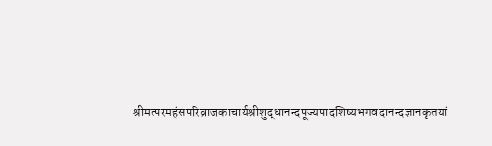श्रीमत्परमहंसपरिव्राजकाचार्यश्रीशुद्धानन्दपूज्यपादशिष्यभगवदानन्दज्ञानकृतयां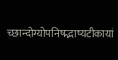च्छान्दोग्योपनिषद्भाष्यटीकायां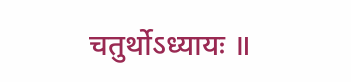चतुर्थोऽध्यायः ॥